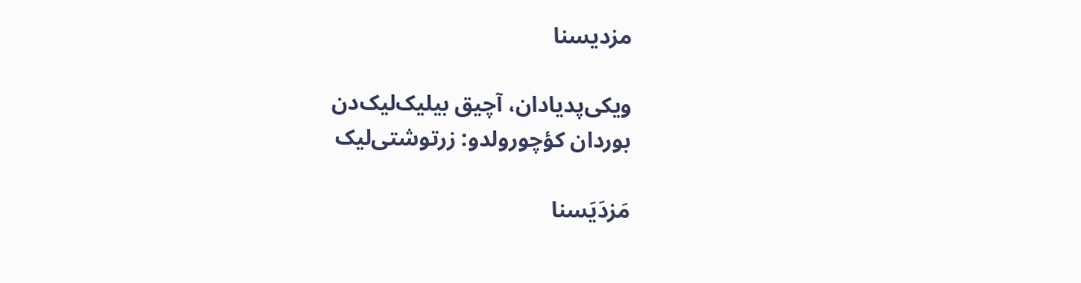مزدیسنا

ویکی‌پدیادان، آچیق بیلیک‌لیک‌دن
بوردان کؤچورولدو: زرتوشتی‌لیک

مَزدَیَسنا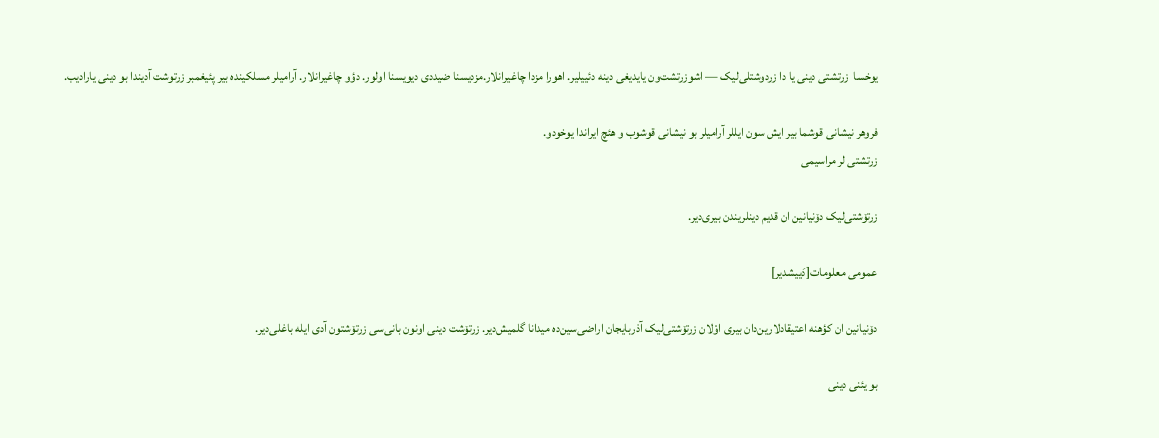یوخسا  زرتشتی دینی یا دا زردوشتلی‌لیک — اشوزرتشت‌ون یایدیغی دینه دئییلیر. اهورا مزدا چاغیرانلار.مزدیسنا ضیددی دیویسنا اولور. دؤو چاغیرانلار. آرامیلر مسلکینده بیر پئیغمبر زرتوشت آدیندا بو دینی یارادیب.

فروهر نیشانی قوشما بیر ایش سون ایللر آرامیلر بو نیشانی قوشوب و هئچ ایراندا یوخودو.
زرتشتی لر مراسیمی

زرتۆشتی‌لیک دۆنیانین ان قدیم دینلریندن بیری‌دیر.

عمومی معلومات[دَییشدیر]

دۆنیانین ان کؤهنه اعتیقادلارین‌دان بیری اوْلان زرتۆشتی‌لیک آذربایجان اراضی‌سین‌ده میدانا گلمیش‌دیر. زرتۆشت دینی اونون بانی‌سی زرتۆشتون آدی ایله باغلی‌دیر.

بو یئنی دینی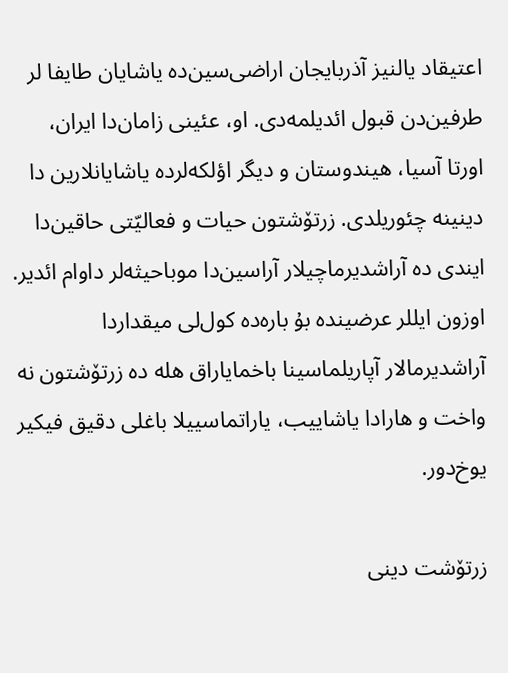اعتیقاد یالنیز آذربایجان اراضی‌سین‌ده یاشایان طایفا لر طرفین‌دن قبول ائدیلمه‌دی. او، عئینی زامان‌دا ایران، اورتا آسیا، هیندوستان و دیگر اؤلکه‌لرده یاشایانلارین دا دینینه چئوریلدی. زرتۆشتون حیات و فعالیّتی حاقین‌دا ایندی ده آراشدیرماچیلار آراسین‌دا موباحیثه‌لر داوام ائدیر. اوزون ایللر عرضینده بۇ باره‌ده کول‌لی میقداردا آراشدیرمالار آپاریلماسینا باخمایاراق هله ده زرتۆشتون نه واخت و هارادا یاشاییب، یاراتماسییلا باغلی دقیق فیکیر یوخ‌دور.

زرتۆشت دینی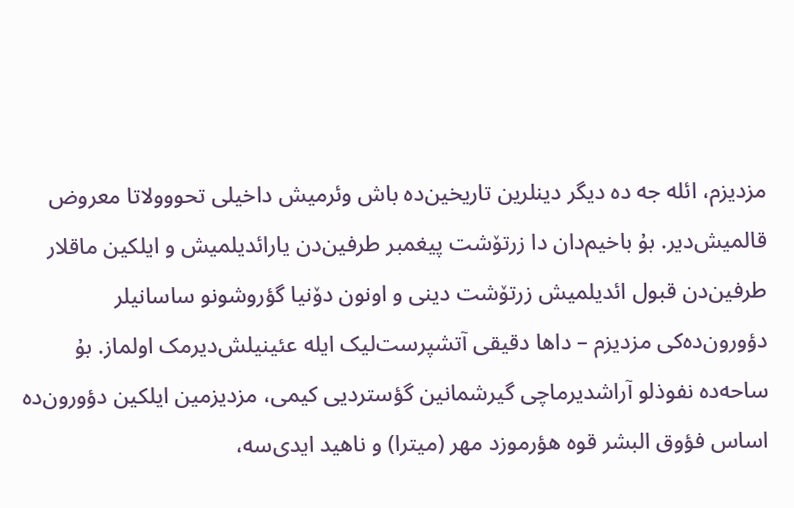مزدیزم، ائله جه ده دیگر دینلرین تاریخین‌ده باش وئرمیش داخیلی تحووولاتا معروض قالمیش‌دیر. بۇ باخیم‌دان دا زرتۆشت پیغمبر طرفین‌دن یارائدیلمیش و ایلکین ماقلار طرفین‌دن قبول ائدیلمیش زرتۆشت دینی و اونون دۆنیا گؤروشونو ساسانیلر دؤورون‌ده‌کی مزدیزم – داها دقیقی آتشپرست‌لیک ایله عئینیلش‌دیرمک اولماز. بۇ ساحه‌ده نفوذلو آراشدیرماچی گیرشمانین گؤستردیی کیمی، مزدیزمین ایلکین دؤورون‌ده اساس فؤوق البشر قوه هؤرموزد مهر (میترا) و ناهید ایدی‌سه،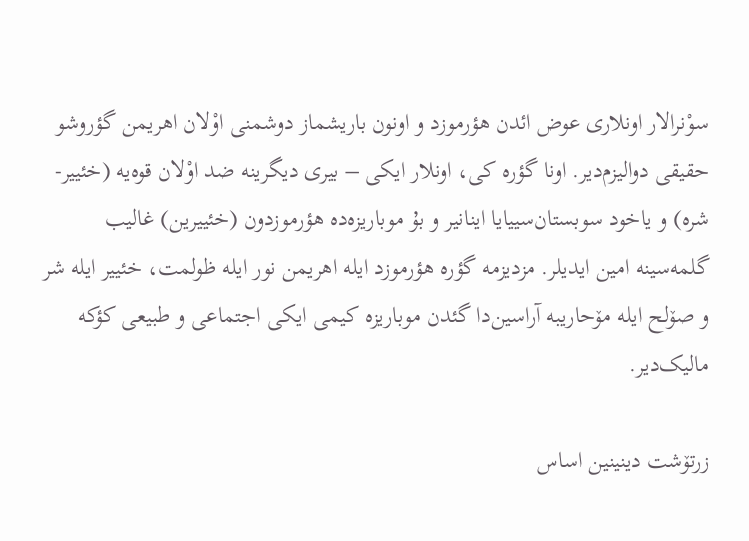سوْنرالار اونلاری عوض ائدن هؤرموزد و اونون باریشماز دوشمنی اوْلان اهریمن گؤروشو حقیقی دوالیزم‌دیر. اونا گؤره کی، اونلار ایکی – بیری دیگرینه ضد اوْلان قوه‌یه (خئییر-شره) و یاخود سوبستان‌سییایا اینانیر و بۇ موباریزه‌ده هؤرموزدون (خئییرین) غالیب گلمه‌سینه امین ایدیلر. مزدیزمه گؤره هؤرموزد ایله اهریمن نور ایله ظولمت، خئییر ایله شر و صۆلح ایله مۆحاریبه آراسین‌دا گئدن موباریزه کیمی ایکی اجتماعی و طبیعی کؤکه مالیک‌دیر.

زرتۆشت دینینین اساس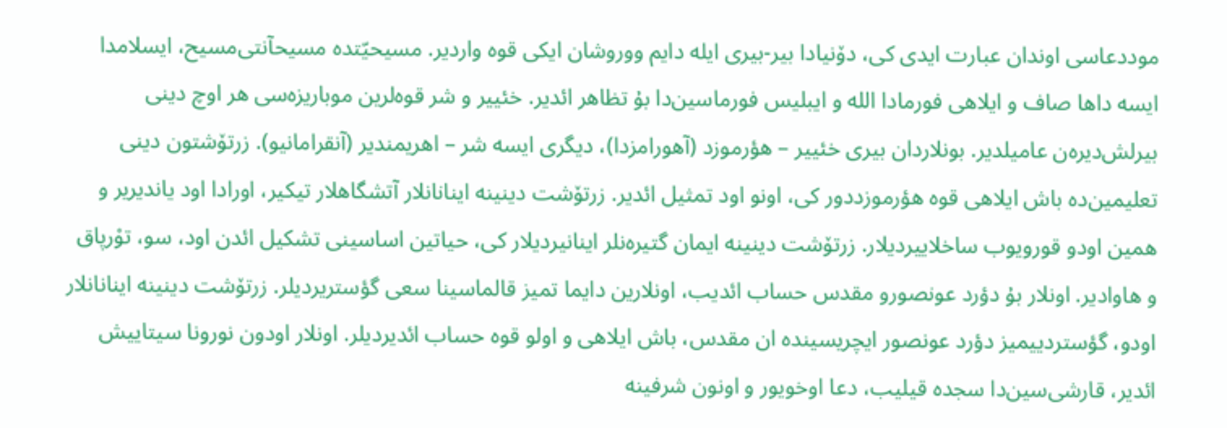موددعاسی اوندان عبارت ایدی کی، دۆنیادا بیر-بیری ایله دایم ووروشان ایکی قوه واردیر. مسیحیّتده مسیحآنتی‌مسیح، ایسلامدا ایسه داها صاف و ایلاهی فورمادا الله و ایبلیس فورماسین‌دا بۇ تظاهر ائدیر. خئییر و شر قوه‌لرین موباریزه‌سی هر اوچ دینی بیرلش‌دیره‌ن عامیلدیر. بونلاردان بیری خئییر – هؤرموزد (آهورامزدا)، دیگری ایسه شر – اهریمندیر (آنقرامانیو). زرتۆشتون دینی تعلیمین‌ده باش ایلاهی قوه هؤرموزددور کی، اونو اود تمثیل ائدیر. زرتۆشت دینینه اینانانلار آتشگاهلار تیکیر، اورادا اود یاندیریر و همین اودو قورویوب ساخلاییردیلار. زرتۆشت دینینه ایمان گتیره‌نلر اینانیردیلار کی، حیاتین اساسینی تشکیل ائدن اود، سو، توْرپاق و هاوادیر. اونلار بۇ دؤرد عونصورو مقدس حساب ائدیب، اونلارین دایما تمیز قالماسینا سعی گؤستریردیلر. زرتۆشت دینینه اینانانلار اودو، گؤستردییمیز دؤرد عونصور ایچریسینده ان مقدس، باش ایلاهی و اولو قوه حساب ائدیردیلر. اونلار اودون نورونا سیتاییش ائدیر، قارشی‌سین‌دا سجده قیلیب، دعا اوخویور و اونون شرفینه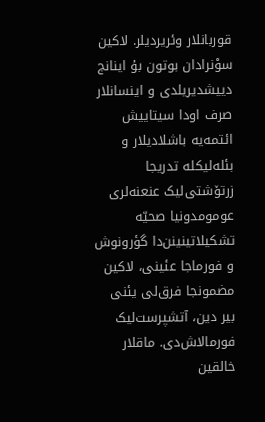قوربانلار وئریردیلر. لاکین سوْنرادان بوتون بۇ اینانج دییشدیریلدی و اینسانلار صرف اودا سیتاییش ائتمه‌یه باشلادیلار و بئله‌لیکله تدریجا زرتۆشتی‌لیک عنعنه‌لری عومومدونیا صحیّه تشکیلاتینینن‌دا گؤرونوش و فورماجا عئینی، لاکین مضمونجا فرق‌لی یئنی بیر دین، آتشپرست‌لیک فورمالاش‌دی. ماقلار خالقین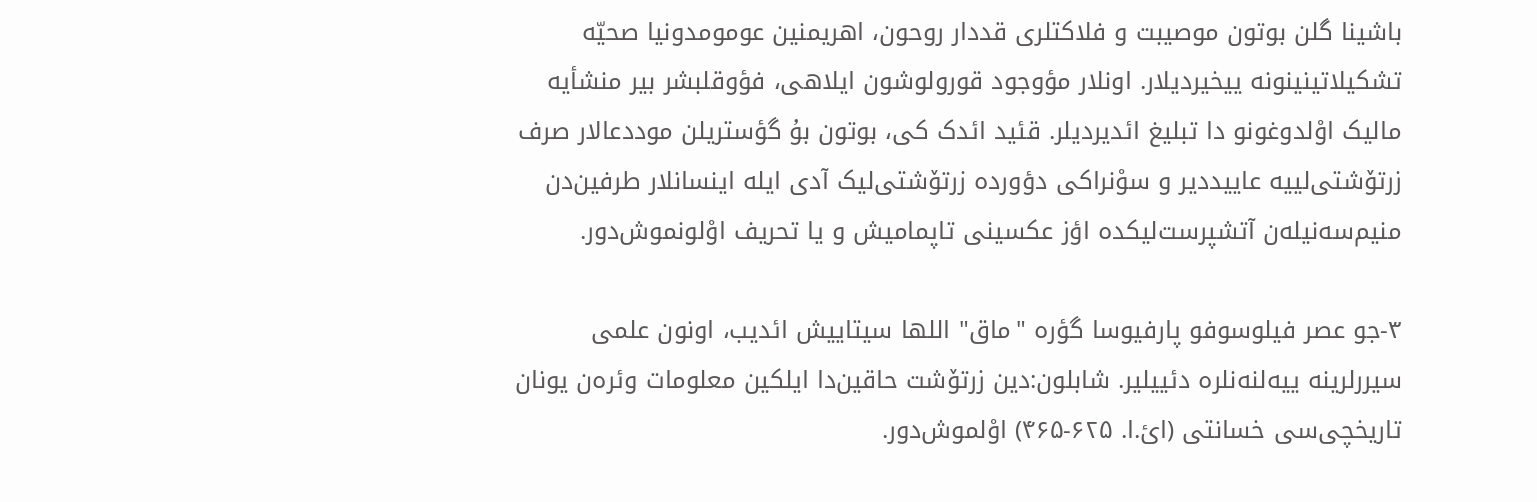باشینا گلن بوتون موصیبت و فلاکتلری قددار روحون، اهریمنین عومومدونیا صحیّه تشکیلاتینینونه ییخیردیلار. اونلار مؤوجود قورولوشون ایلاهی، فؤوقلبشر بیر منشأیه مالیک اوْلدوغونو دا تبلیغ ائدیردیلر. قئید ائدک کی، بوتون بۇ گؤستریلن موددعالار صرف زرتۆشتی‌لییه عاییددیر و سوْنراکی دؤورده زرتۆشتی‌لیک آدی ایله اینسانلار طرفین‌دن منیم‌سه‌نیله‌ن آتشپرست‌لیکده اؤز عکسینی تاپمامیش و یا تحریف اوْلونموش‌دور.

۳-جو عصر فیلوسوفو پارفیوسا گؤره "ماق" اللها سیتاییش ائدیب، اونون علمی سیررلرینه ییه‌لنه‌نلره دئییلیر. شابلون:دین زرتۆشت حاقین‌دا ایلکین معلومات وئره‌ن یونان تاریخچی‌سی خسانتی (ائ.ا. ۶۲۵-۴۶۵) اوْلموش‌دور.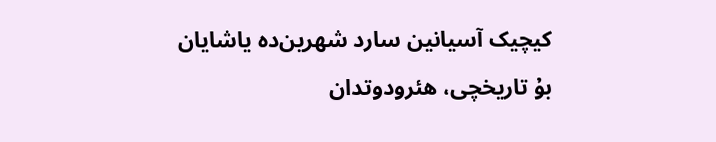کیچیک آسیانین سارد شهرین‌ده یاشایان بۇ تاریخچی، هئرودوتدان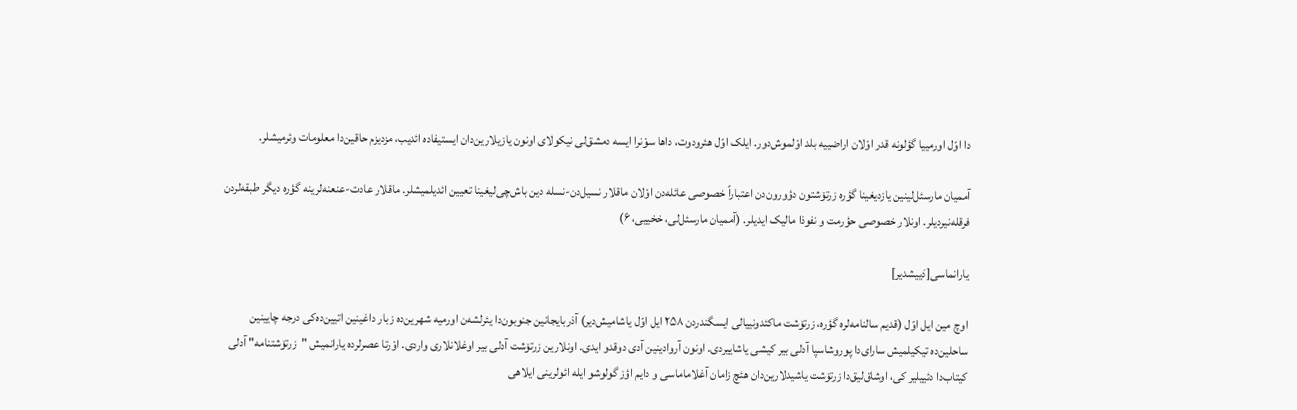دا اوّل اورمییا گؤلونه قدر اوْلان اراضییه بلد اوْلموش‌دور. ایلک اوّل هئرودوت، داها سوْنرا ایسه دمشق‌لی نیکولای اونون یازیلارین‌دان ایستیفاده ائدیب، مزدیزم حاقین‌دا معلومات وئرمیشلر.

آممیان مارسئل‌لینین یازدیغینا گؤره زرتۆشتون دؤورون‌دن اعتباراً خصوصی عائله‌دن اوْلان ماقلار نسیل‌دن-نسله دین باش‌چی‌لیغینا تعیین ائدیلمیشلر. ماقلار عادت-عنعنه‌لرینه گؤره دیگر طبقه‌لردن فرقله‌نیردیلر. اونلار خصوصی حؤرمت و نفوذا مالیک ایدیلر. (آممیان مارسئل‌لی، خخییی، ۶)

یارانماسی[دَییشدیر]

اوچ مین ایل اوّل (قدیم سالنامه‌لره گؤره، زرتۆشت ماکئدونییالی ایسگندردن ۲۵۸ ایل اوّل یاشامیش‌دیر) آذربایجانین جنوبون‌دا یئرلشه‌ن اورمیه شهرین‌ده زبار داغینین اتیین‌ده‌کی درجه چایینین ساحلین‌ده تیکیلمیش سارای‌دا پوروشاسپا آدلی بیر کیشی یاشاییردی. اونون آروادینین آدی دوقدو ایدی. اونلارین زرتۆشت آدلی بیر اوغلانلاری واردی. اوْرتا عصرلرده یارانمیش "زرتۆشتنامه" آدلی کیتاب‌دا دئییلیر کی، اوشاق‌لیق‌دا زرتۆشت یاشیدلارین‌دان هئچ زامان آغلاماماسی و دایم اؤز گولوشو ایله ائولرینی ایلاهی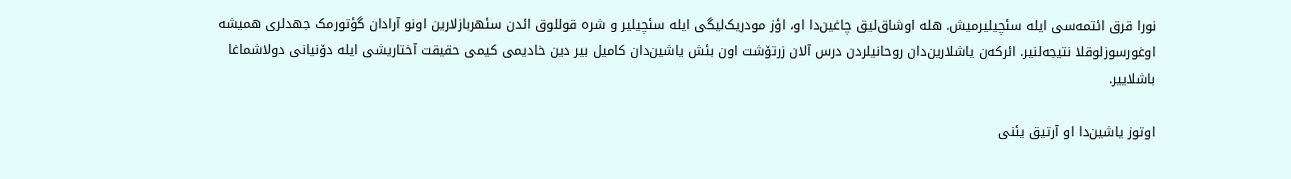نورا قرق ائتمه‌سی ایله سئچیلیرمیش. هله اوشاق‌لیق چاغین‌دا او، اؤز مودریک‌لیگی ایله سئچیلیر و شره قوللوق ائدن سئهربازلارین اونو آرادان گؤتورمک جهدلری همیشه اوغورسوزلوقلا نتیجه‌لنیر. ائرکه‌ن یاشلارین‌دان روحانیلردن درس آلان زرتۆشت اون بئش یاشین‌دان کامیل بیر دین خادیمی کیمی حقیقت آختاریشی ایله دۆنیانی دولاشماغا باشلاییر.

اوتوز یاشین‌دا او آرتیق یئنی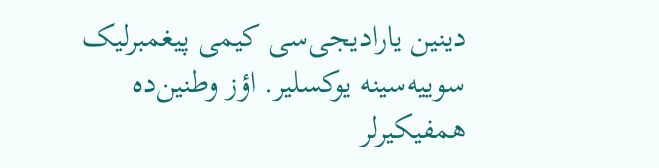دینین یارادیجی‌سی کیمی پیغمبرلیک سوییه‌سینه یوکسلیر. اؤز وطنین‌ده همفیکیرلر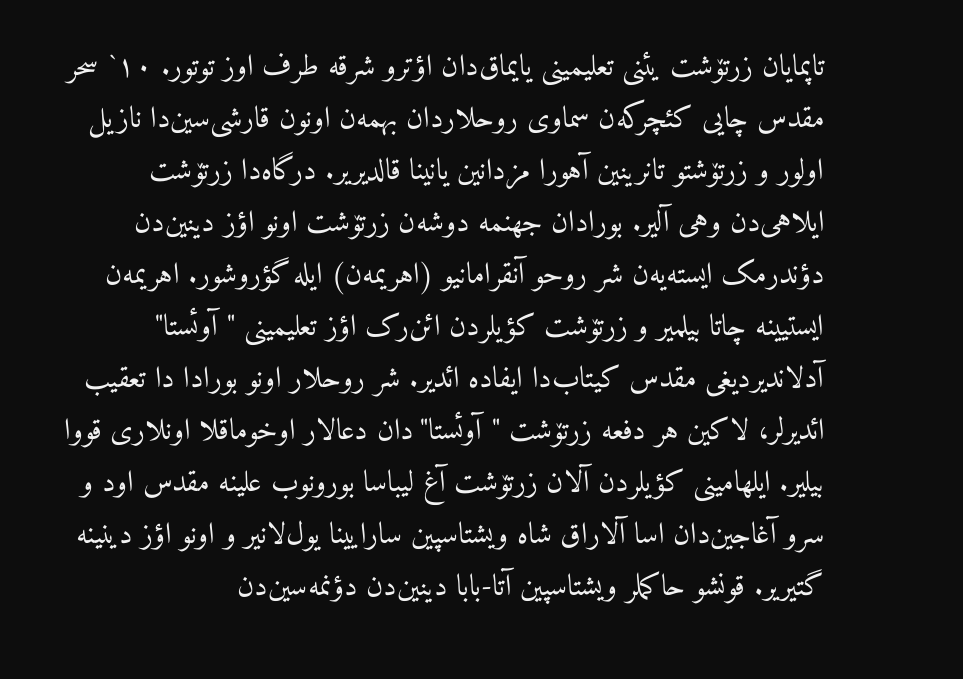تاپمایان زرتۆشت یئنی تعلیمینی یایماق‌دان اؤترو شرقه طرف اوز توتور. ۱۰` سحر مقدس چایی کئچرکه‌ن سماوی روحلاردان بهمه‌ن اونون قارشی‌سین‌دا نازیل اولور و زرتۆشتو تانرینین آهورا مزدانین یانینا قالدیریر. درگاه‌دا زرتۆشت ایلاهی‌دن وهی آلیر. بورادان جهنمه دوشه‌ن زرتۆشت اونو اؤز دینین‌دن دؤندرمک ایسته‌یه‌ن شر روحو آنقرامانیو (اهریمه‌ن) ایله گؤروشور. اهریمه‌ن ایستیینه چاتا بیلمیر و زرتۆشت کؤیلردن ائن‌رک اؤز تعلیمینی "آوئستا" آدلاندیردیغی مقدس کیتاب‌دا ایفاده ائدیر. شر روحلار اونو بورادا دا تعقیب ائدیرلر، لاکین هر دفعه زرتۆشت "آوئستا"دان دعالار اوخوماقلا اونلاری قووا بیلیر. ایلهامینی کؤیلردن آلان زرتۆشت آغ لیباسا بورونوب علینه مقدس اود و سرو آغاجین‌دان اسا آلاراق شاه ویشتاسپین سارایینا یول‌لانیر و اونو اؤز دینینه گتیریر. قونشو حاکملر ویشتاسپین آتا-بابا دینین‌دن دؤنمه‌سین‌دن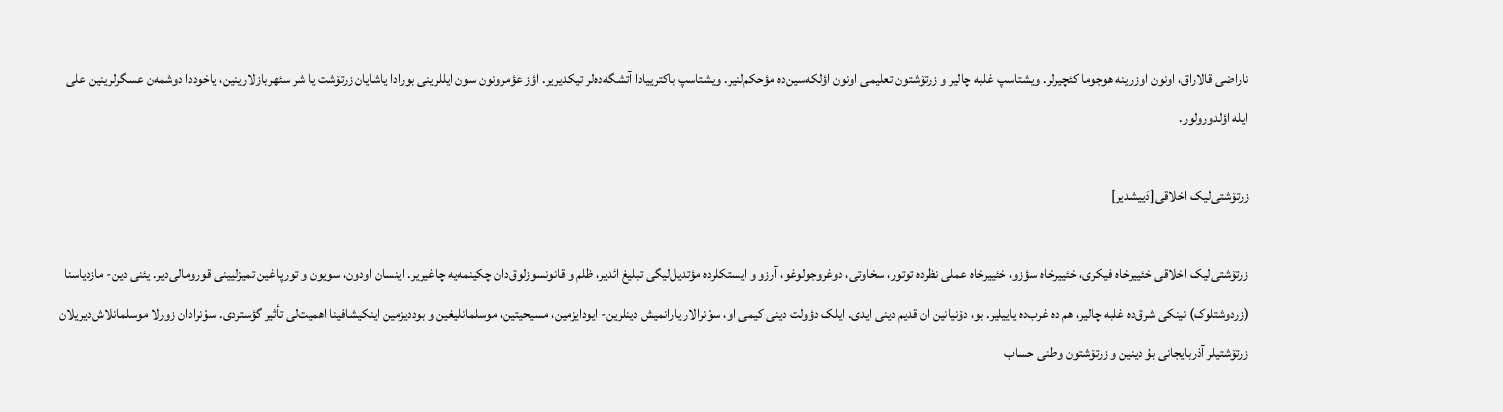ناراضی قالاراق، اونون اوزرینه هوجوما کئچیرلر. ویشتاسپ غلبه چالیر و زرتۆشتون تعلیمی اونون اؤلکه‌سین‌ده مؤحکم‌لنیر. ویشتاسپ باکترییادا آتشگه‌ده‌لر تیکدیریر. اؤز عؤمرونون سون ایللرینی بورادا یاشایان زرتۆشت یا شر سئهربازلارینین، یاخوددا دوشمه‌ن عسگرلرینین علی ایله اؤلدورولور.

زرتۆشتی‌لیک اخلاقی[دَییشدیر]

زرتۆشتی‌لیک اخلاقی خئییرخاه فیکری، خئییرخاه سؤزو، خئییرخاه عملی نظرده توتور، سخاوتی، دوغروجولوغو، آرزو و ایستکلرده مؤتدیل‌لیگی تبلیغ ائدیر، ظلم و قانونسوزلوق‌دان چکینمه‌یه چاغیریر. اینسان اودون، سویون و تورپاغین تمیزلیینی قورومالی‌دیر. یئنی دین- مازدیاسنا (زردوشتلوک) نینکی شرق‌ده غلبه چالیر، هم ده غرب‌ده یاییلیر. بو، دۆنیانین ان قدیم دینی ایدی. ایلک دؤولت دینی کیمی او، سوْنرالار یارانمیش دینلرین- ایودایزمین، مسیحیتین، موسلمانلیغین و بوددیزمین اینکیشافینا اهمیت‌لی تأثیر گؤستردی. سوْنرادان زورلا موسلمانلاش‌دیریلان زرتۆشتیلر آذربایجانی بۇ دینین و زرتۆشتون وطنی حساب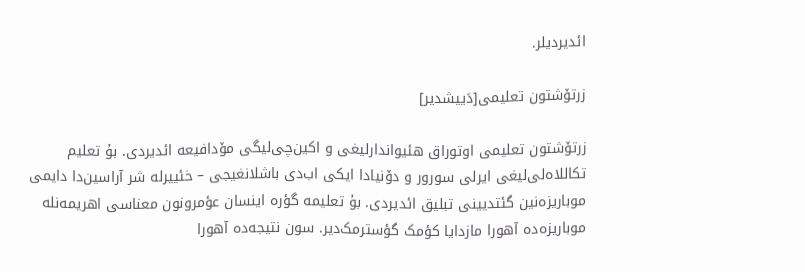ائدیردیلر.

زرتۆشتون تعلیمی[دَییشدیر]

زرتۆشتون تعلیمی اوتوراق هئیواندارلیغی و اکین‌چی‌لیگی مۆدافیعه ائدیردی. بۇ تعلیم تکاللاه‌لی‌لیغی ایرلی سورور و دۆنیادا ایکی اب‌دی باشلانغیجی – خئییرله شر آراسین‌دا دایمی موباریزه‌نین گئتدیینی تبلیق ائدیردی. بۇ تعلیمه گؤره اینسان عؤمرونون معناسی اهریمه‌نله موباریزه‌ده آهورا مازدایا کؤمک گؤسترمک‌دیر. سون نتیجه‌ده آهورا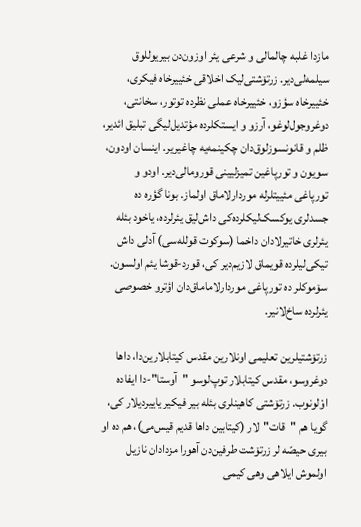مازدا غلبه چالمالی و شرعی یئر اوزون‌دن بیریوللوق سیلمه‌لی‌دیر. زرتۆشتی‌لیک اخلاقی خئییرخاه فیکری، خئییرخاه سؤزو، خئییرخاه عملی نظرده توتور، سخانتی، دوغروجول‌لوغو، آرزو و ایستکلرده مؤتدیل‌لیگی تبلیق ائدیر، ظلم و قانونسوزلوق‌دان چکینمه‌یه چاغیریر. اینسان اودون، سویون و تورپاغین تمیزلیینی قورومالی‌دیر. اودو و تورپاغی مئییتلرله موردارلاماق اولماز. بونا گؤره ده جسدلری یوکسک‌لیکلرده‌کی داش‌لیق یئرلرده، یاخود بئله یئرلری خاتیرلادان داخما (سوکوت قولله‌سی) آدلی داش تیکی‌لیلرده قویماق لازیم‌دیر کی، قورد-قوشا یئم اولسون. سۆموکلر ده تورپاغی موردارلاماماق‌دان اؤترو خصوصی یئرلرده ساخ‌لانیر.

زرتۆشتیلرین تعلیمی اونلارین مقدس کیتابلارین‌دا، داها دوغروسو، مقدس کیتابلار توپ‌لوسو "آوستا"-دا ایفاده اوْلونوب. زرتۆشتی کاهینلری بئله بیر فیکیر یاییردیلار کی، گویا هم "قات"لار (کیتابین داها قدیم قیس‌می)، هم ده او بیری حیصّه لر زرتۆشت طرفین‌دن آهورا مزدادان نازیل اولموش ایلاهی وهی کیمی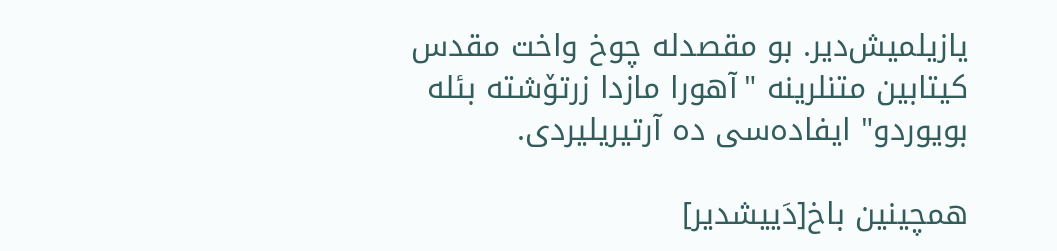یازیلمیش‌دیر. بو مقصدله چوخ واخت مقدس کیتابین متنلرینه "آهورا مازدا زرتۆشته بئله بویوردو" ایفاده‌سی ده آرتیریلیردی.

همچینین باخ[دَییشدیر]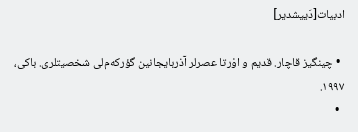ادبیات[دَییشدیر]

  • چینگیز قاچار. قدیم و اوْرتا عصرلر آذربایجانین گؤرکه‌م‌لی شخصیتلری. باکی، ۱۹۹۷.
  •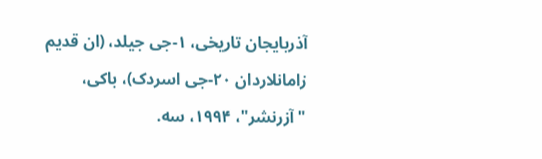آذربایجان تاریخی، ۱-جی جیلد، (ان قدیم زامانلاردان ۲۰-جی اسردک)، باکی، "آزرنشر"، ۱۹۹۴، سه.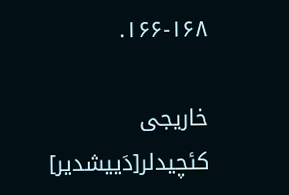۱۶۶-۱۶۸.

خاریجی کئچیدلر[دَییشدیر]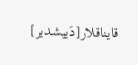قایناقلار[دَییشدیر]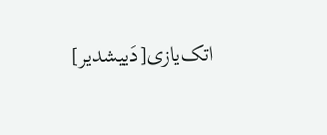اتک‌یازی[دَییشدیر]